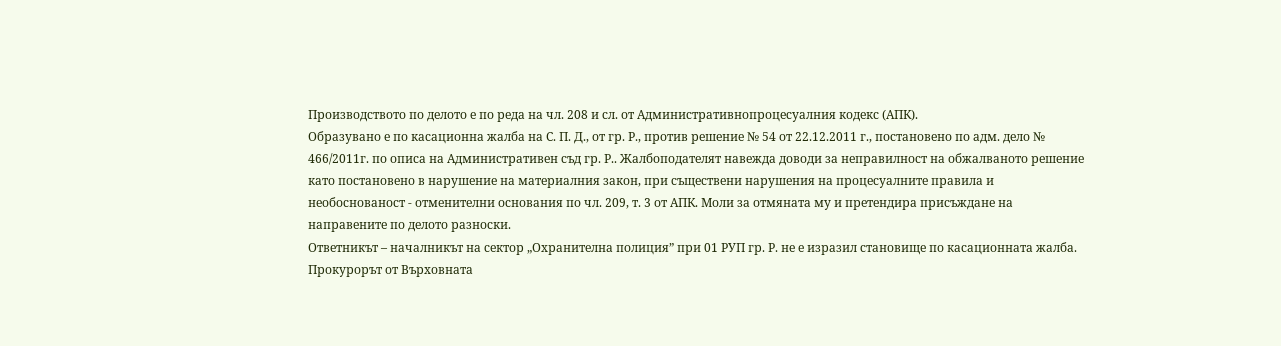Производството по делото е по реда на чл. 208 и сл. от Административнопроцесуалния кодекс (АПК).
Образувано е по касационна жалба на С. П. Д., от гр. Р., против решение № 54 от 22.12.2011 г., постановено по адм. дело № 466/2011г. по описа на Административен съд гр. Р.. Жалбоподателят навежда доводи за неправилност на обжалваното решение като постановено в нарушение на материалния закон, при съществени нарушения на процесуалните правила и необоснованост - отменителни основания по чл. 209, т. 3 от АПК. Моли за отмяната му и претендира присъждане на направените по делото разноски.
Ответникът – началникът на сектор „Охранителна полиция” при 01 РУП гр. Р. не е изразил становище по касационната жалба.
Прокурорът от Върховната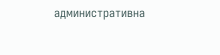административна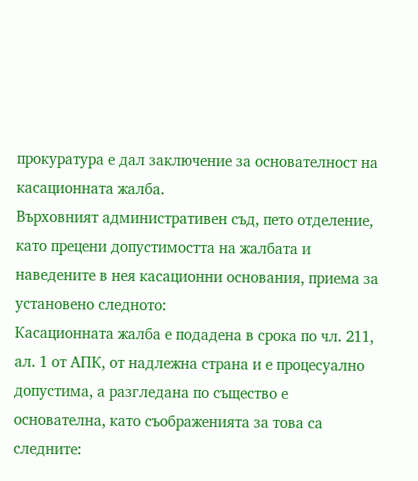прокуратура е дал заключение за основателност на касационната жалба.
Върховният административен съд, пето отделение, като прецени допустимостта на жалбата и наведените в нея касационни основания, приема за установено следното:
Касационната жалба е подадена в срока по чл. 211, ал. 1 от АПК, от надлежна страна и е процесуално допустима, а разгледана по същество е основателна, като съображенията за това са следните: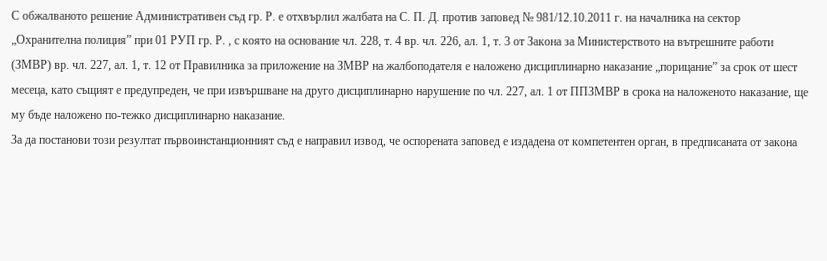С обжалваното решение Административен съд гр. Р. е отхвърлил жалбата на С. П. Д. против заповед № 981/12.10.2011 г. на началника на сектор „Охранителна полиция” при 01 РУП гр. Р. , с която на основание чл. 228, т. 4 вр. чл. 226, ал. 1, т. 3 от Закона за Министерството на вътрешните работи (ЗМВР) вр. чл. 227, ал. 1, т. 12 от Правилника за приложение на ЗМВР на жалбоподателя е наложено дисциплинарно наказание „порицание” за срок от шест месеца, като същият е предупреден, че при извършване на друго дисциплинарно нарушение по чл. 227, ал. 1 от ППЗМВР в срока на наложеното наказание, ще му бъде наложено по-тежко дисциплинарно наказание.
За да постанови този резултат първоинстанционният съд е направил извод, че оспорената заповед е издадена от компетентен орган, в предписаната от закона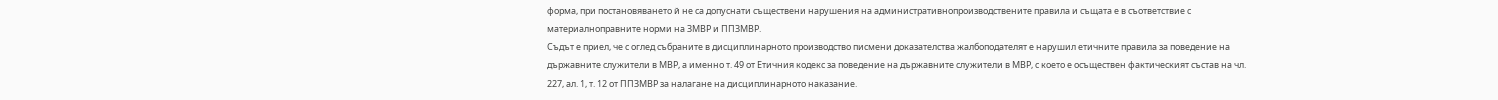форма, при постановяването й не са допуснати съществени нарушения на административнопроизводствените правила и същата е в съответствие с материалноправните норми на ЗМВР и ППЗМВР.
Съдът е приел, че с оглед събраните в дисциплинарното производство писмени доказателства жалбоподателят е нарушил етичните правила за поведение на държавните служители в МВР, а именно т. 49 от Етичния кодекс за поведение на държавните служители в МВР, с което е осъществен фактическият състав на чл. 227, ал. 1, т. 12 от ППЗМВР за налагане на дисциплинарното наказание.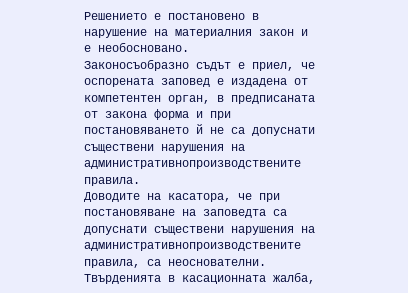Решението е постановено в нарушение на материалния закон и е необосновано.
Законосъобразно съдът е приел, че оспорената заповед е издадена от компетентен орган, в предписаната от закона форма и при постановяването й не са допуснати съществени нарушения на административнопроизводствените правила.
Доводите на касатора, че при постановяване на заповедта са допуснати съществени нарушения на административнопроизводствените правила, са неоснователни. Твърденията в касационната жалба,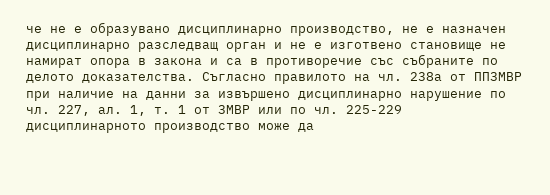че не е образувано дисциплинарно производство, не е назначен дисциплинарно разследващ орган и не е изготвено становище не намират опора в закона и са в противоречие със събраните по делото доказателства. Съгласно правилото на чл. 238а от ППЗМВР при наличие на данни за извършено дисциплинарно нарушение по чл. 227, ал. 1, т. 1 от ЗМВР или по чл. 225-229 дисциплинарното производство може да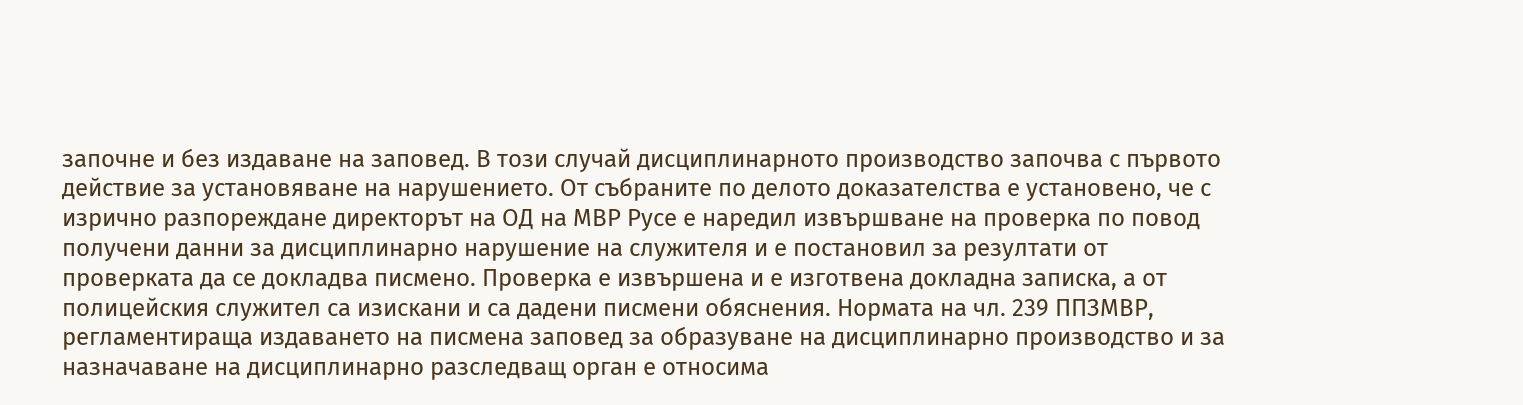започне и без издаване на заповед. В този случай дисциплинарното производство започва с първото действие за установяване на нарушението. От събраните по делото доказателства е установено, че с изрично разпореждане директорът на ОД на МВР Русе е наредил извършване на проверка по повод получени данни за дисциплинарно нарушение на служителя и е постановил за резултати от проверката да се докладва писмено. Проверка е извършена и е изготвена докладна записка, а от полицейския служител са изискани и са дадени писмени обяснения. Нормата на чл. 239 ППЗМВР, регламентираща издаването на писмена заповед за образуване на дисциплинарно производство и за назначаване на дисциплинарно разследващ орган е относима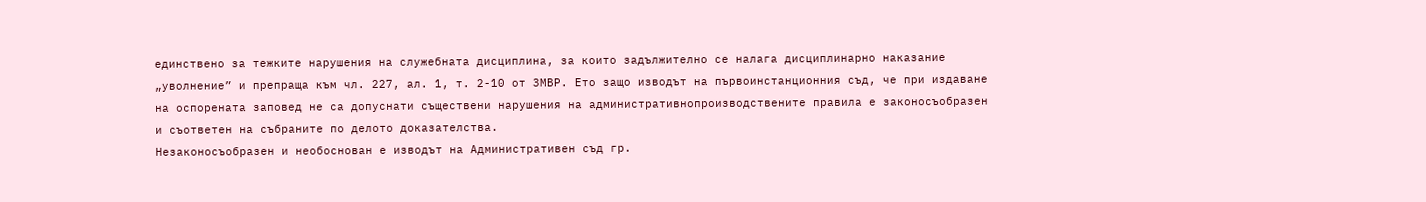единствено за тежките нарушения на служебната дисциплина, за които задължително се налага дисциплинарно наказание „уволнение” и препраща към чл. 227, ал. 1, т. 2-10 от ЗМВР. Ето защо изводът на първоинстанционния съд, че при издаване на оспорената заповед не са допуснати съществени нарушения на административнопроизводствените правила е законосъобразен и съответен на събраните по делото доказателства.
Незаконосъобразен и необоснован е изводът на Административен съд гр.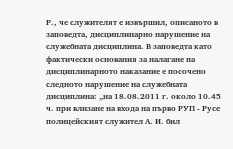Р., че служителят е извършил, описаното в заповедта, дисциплинарно нарушение на служебната дисциплина. В заповедта като фактически основания за налагане на дисциплинарното наказание е посочено следното нарушение на служебната дисциплина: „на 18.08.2011 г. около 10.45 ч. при влизане на входа на първо РУП - Русе полицейският служител А. И. бил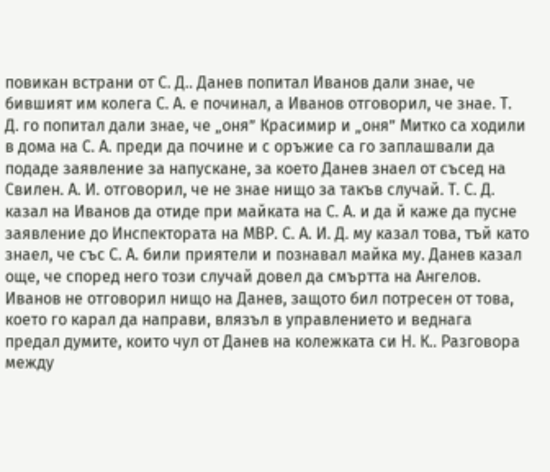повикан встрани от С. Д.. Данев попитал Иванов дали знае, че бившият им колега С. А. е починал, а Иванов отговорил, че знае. Т. Д. го попитал дали знае, че „оня” Красимир и „оня” Митко са ходили в дома на С. А. преди да почине и с оръжие са го заплашвали да подаде заявление за напускане, за което Данев знаел от съсед на Свилен. А. И. отговорил, че не знае нищо за такъв случай. Т. С. Д. казал на Иванов да отиде при майката на С. А. и да й каже да пусне заявление до Инспектората на МВР. С. А. И. Д. му казал това, тъй като знаел, че със С. А. били приятели и познавал майка му. Данев казал още, че според него този случай довел да смъртта на Ангелов. Иванов не отговорил нищо на Данев, защото бил потресен от това, което го карал да направи, влязъл в управлението и веднага предал думите, които чул от Данев на колежката си Н. К.. Разговора между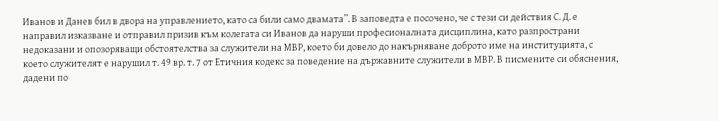Иванов и Данев бил в двора на управлението, като са били само двамата”. В заповедта е посочено, че с тези си действия С. Д. е направил изказване и отправил призив към колегата си Иванов да наруши професионалната дисциплина, като разпространи недоказани и опозоряващи обстоятелства за служители на МВР, което би довело до накърняване доброто име на институцията, с което служителят е нарушил т. 49 вр. т. 7 от Етичния кодекс за поведение на държавните служители в МВР. В писмените си обяснения, дадени по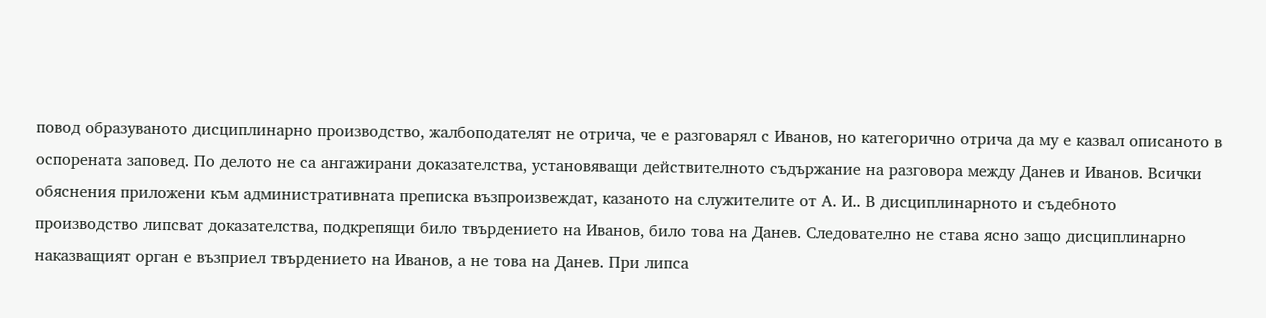повод образуваното дисциплинарно производство, жалбоподателят не отрича, че е разговарял с Иванов, но категорично отрича да му е казвал описаното в оспорената заповед. По делото не са ангажирани доказателства, установяващи действителното съдържание на разговора между Данев и Иванов. Всички обяснения приложени към административната преписка възпроизвеждат, казаното на служителите от А. И.. В дисциплинарното и съдебното производство липсват доказателства, подкрепящи било твърдението на Иванов, било това на Данев. Следователно не става ясно защо дисциплинарно наказващият орган е възприел твърдението на Иванов, а не това на Данев. При липса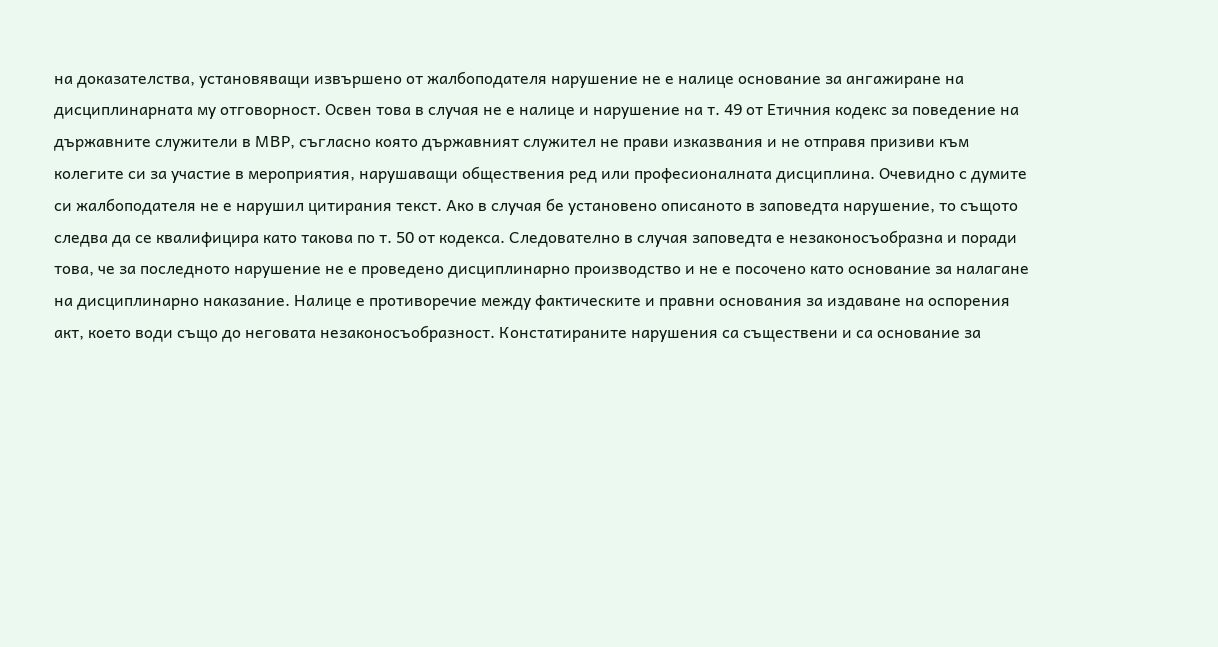на доказателства, установяващи извършено от жалбоподателя нарушение не е налице основание за ангажиране на дисциплинарната му отговорност. Освен това в случая не е налице и нарушение на т. 49 от Етичния кодекс за поведение на държавните служители в МВР, съгласно която държавният служител не прави изказвания и не отправя призиви към колегите си за участие в мероприятия, нарушаващи обществения ред или професионалната дисциплина. Очевидно с думите си жалбоподателя не е нарушил цитирания текст. Ако в случая бе установено описаното в заповедта нарушение, то същото следва да се квалифицира като такова по т. 50 от кодекса. Следователно в случая заповедта е незаконосъобразна и поради това, че за последното нарушение не е проведено дисциплинарно производство и не е посочено като основание за налагане на дисциплинарно наказание. Налице е противоречие между фактическите и правни основания за издаване на оспорения акт, което води също до неговата незаконосъобразност. Констатираните нарушения са съществени и са основание за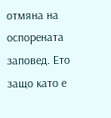отмяна на оспорената заповед. Ето защо като е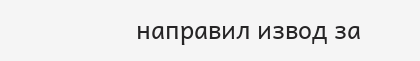направил извод за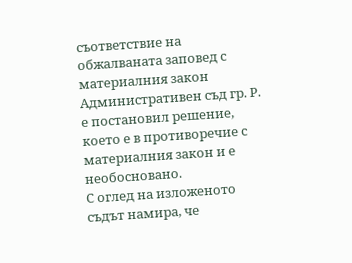съответствие на обжалваната заповед с материалния закон Административен съд гр. Р. е постановил решение, което е в противоречие с материалния закон и е необосновано.
С оглед на изложеното съдът намира, че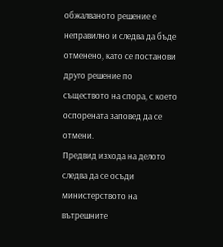обжалваното решение е неправилно и следва да бъде отменено, като се постанови друго решение по съществото на спора, с което оспорената заповед да се отмени.
Предвид изхода на делото следва да се осъди министерството на вътрешните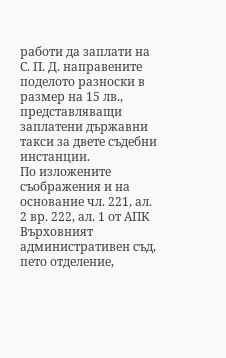работи да заплати на С. П. Д. направените поделото разноски в размер на 15 лв., представляващи заплатени държавни такси за двете съдебни инстанции.
По изложените съображения и на основание чл. 221, ал. 2 вр. 222, ал. 1 от АПК Върховният административен съд, пето отделение,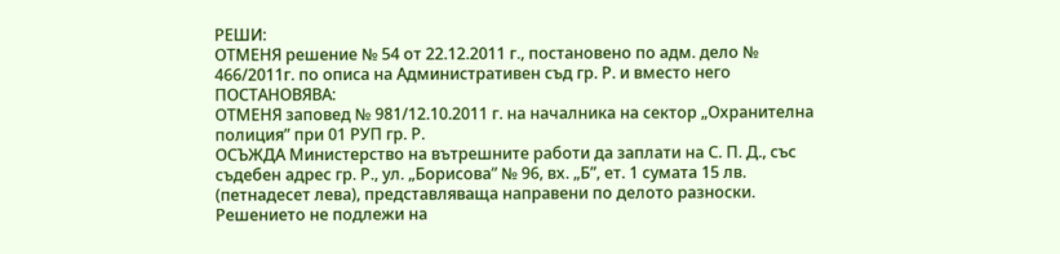РЕШИ:
ОТМЕНЯ решение № 54 от 22.12.2011 г., постановено по адм. дело № 466/2011г. по описа на Административен съд гр. Р. и вместо него ПОСТАНОВЯВА:
ОТМЕНЯ заповед № 981/12.10.2011 г. на началника на сектор „Охранителна полиция” при 01 РУП гр. Р.
ОСЪЖДА Министерство на вътрешните работи да заплати на С. П. Д., със съдебен адрес гр. Р., ул. „Борисова” № 96, вх. „Б”, ет. 1 сумата 15 лв. (петнадесет лева), представляваща направени по делото разноски. Решението не подлежи на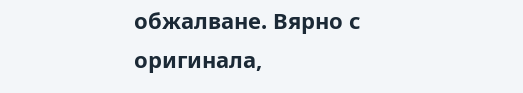обжалване. Вярно с оригинала,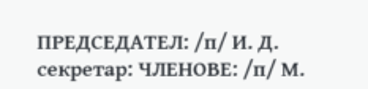ПРЕДСЕДАТЕЛ: /п/ И. Д. секретар: ЧЛЕНОВЕ: /п/ М.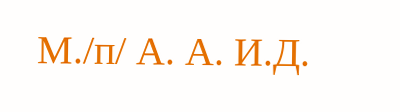М./п/ А. А. И.Д.